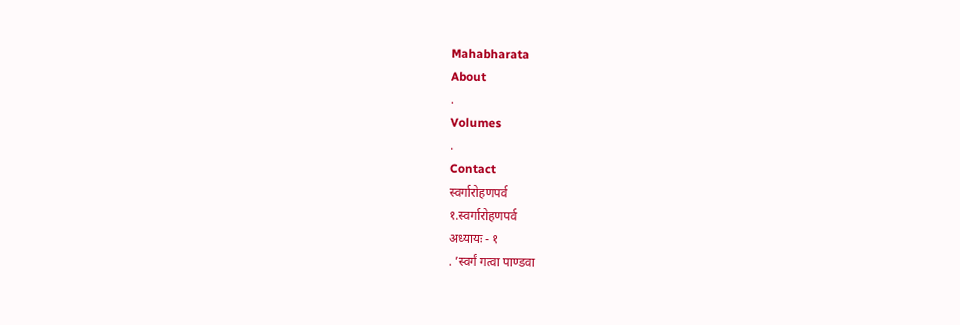Mahabharata
About
.
Volumes
.
Contact
स्वर्गारोहणपर्व
१.स्वर्गारोहणपर्व
अध्यायः - १
. ’स्वर्गं गत्वा पाण्डवा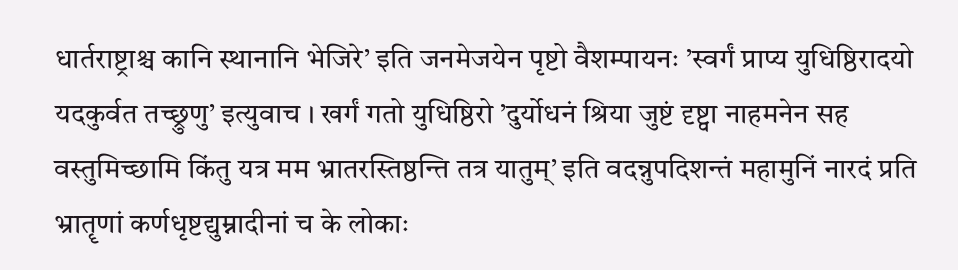धार्तराष्ट्राश्च कानि स्थानानि भेजिरे’ इति जनमेजयेन पृष्टो वैशम्पायनः ’स्वर्गं प्राप्य युधिष्ठिरादयो यदकुर्वत तच्छ्रुणु’ इत्युवाच । खर्गं गतो युधिष्ठिरो ’दुर्योधनं श्रिया जुष्टं दृष्ट्वा नाहमनेन सह वस्तुमिच्छामि किंतु यत्र मम भ्रातरस्तिष्ठन्ति तत्र यातुम्’ इति वदन्नुपदिशन्तं महामुनिं नारदं प्रति भ्रातॄणां कर्णधृष्टद्युम्नादीनां च के लोकाः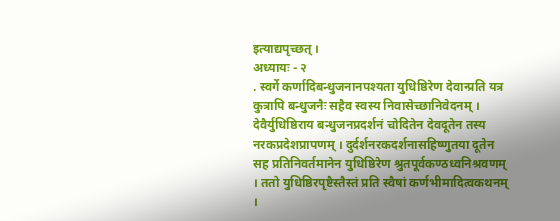इत्याद्यपृच्छत् ।
अध्यायः - २
. स्वर्गे कर्णादिबन्धुजनानपश्यता युधिष्ठिरेण देवान्प्रति यत्र कुत्रापि बन्धुजनैः सहैव स्वस्य निवासेच्छानिवेदनम् । देवैर्युधिष्ठिराय बन्धुजनप्रदर्शनं चोदितेन देवदूतेन तस्य नरकप्रदेशप्रापणम् । दुर्दर्शनरकदर्शनासहिष्णुतया दूतेन सह प्रतिनिवर्तमानेन युधिष्ठिरेण श्रुतपूर्वकण्ठध्वनिश्रवणम् । ततो युधिष्ठिरपृष्टैस्तैस्तं प्रति स्वैषां कर्णभीमादित्वकथनम् ।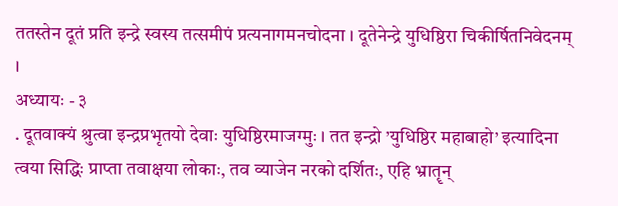ततस्तेन दूतं प्रति इन्द्रे स्वस्य तत्समीपं प्रत्यनागमनचोदना । दूतेनेन्द्रे युधिष्ठिरा चिकीर्षितनिवेदनम् ।
अध्यायः - ३
. दूतवाक्यं श्रुत्वा इन्द्रप्रभृतयो देवाः युधिष्ठिरमाजग्मुः । तत इन्द्रो ’युधिष्ठिर महाबाहो’ इत्यादिना त्वया सिद्धिः प्राप्ता तवाक्षया लोकाः, तव व्याजेन नरको दर्शितः, एहि भ्रातॄन्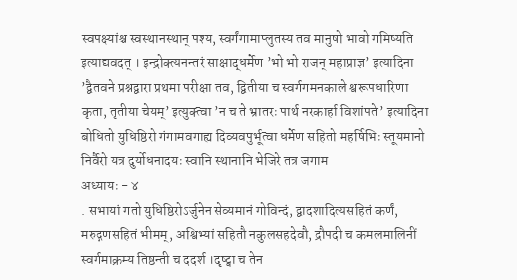स्वपक्ष्यांश्च स्वस्थानस्थान् पश्य, स्वर्गंगामाप्लुतस्य तव मानुषो भावो गमिष्यति इत्याद्यवदत् । इन्द्रोक्त्यनन्तरं साक्षाद्धर्मेण ’भो भो राजन् महाप्राज्ञ’ इत्यादिना ’द्वैतवने प्रश्नद्वारा प्रथमा परीक्षा तव, द्वितीया च स्वर्गगमनकाले श्वरूपधारिणा कृता, तृतीया चेयम्’ इत्युक्त्वा ’न च ते भ्रातरः पार्थ नरकार्हा विशांपते’ इत्यादिना बोधितो युधिष्ठिरो गंगामवगाह्य दिव्यवपुर्भूत्वा धर्मेण सहितो महर्षिभिः स्तूयमानो निर्वैरो यत्र दुर्योधनादयः स्वानि स्थानानि भेजिरे तत्र जगाम
अध्यायः - ४
. सभायां गतो युधिष्ठिरोऽर्जुनेन सेव्यमानं गोविन्दं, द्वादशादित्यसहितं कर्णं, मरुद्गणसहितं भीमम्, अश्विभ्यां सहितौ नकुलसहदेवौ, द्रौपदी च कमलमालिनीं स्वर्गमाक्रम्य तिष्ठन्ती च ददर्श ।दृष्ट्वा च तेन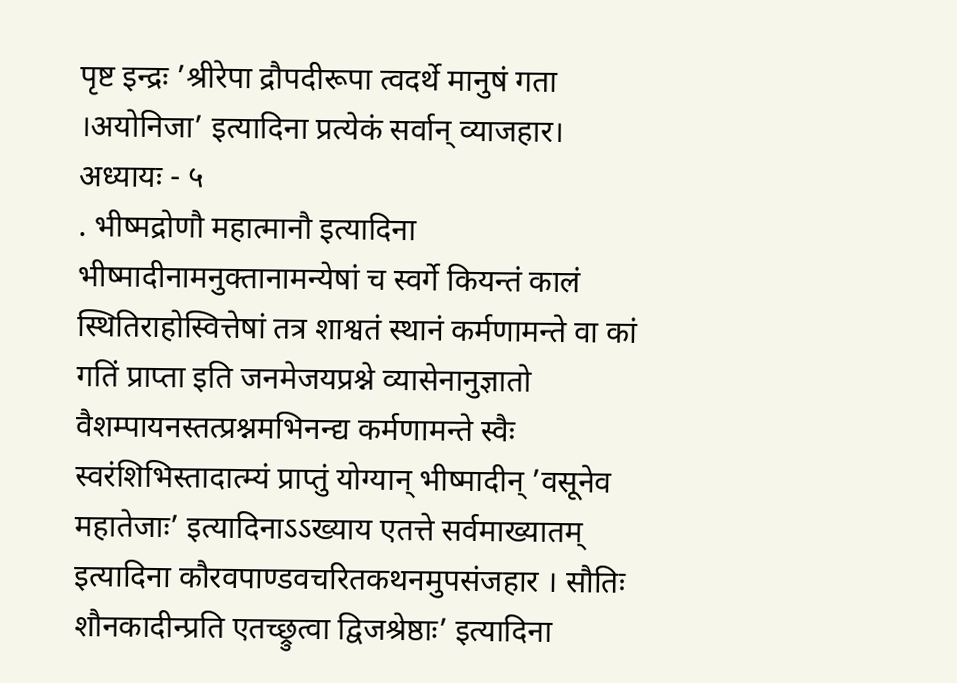पृष्ट इन्द्रः ’श्रीरेपा द्रौपदीरूपा त्वदर्थे मानुषं गता ।अयोनिजा’ इत्यादिना प्रत्येकं सर्वान् व्याजहार।
अध्यायः - ५
. भीष्मद्रोणौ महात्मानौ इत्यादिना भीष्मादीनामनुक्तानामन्येषां च स्वर्गे कियन्तं कालं स्थितिराहोस्वित्तेषां तत्र शाश्वतं स्थानं कर्मणामन्ते वा कां गतिं प्राप्ता इति जनमेजयप्रश्ने व्यासेनानुज्ञातो वैशम्पायनस्तत्प्रश्नमभिनन्द्य कर्मणामन्ते स्वैः स्वरंशिभिस्तादात्म्यं प्राप्तुं योग्यान् भीष्मादीन् ’वसूनेव महातेजाः’ इत्यादिनाऽऽख्याय एतत्ते सर्वमाख्यातम् इत्यादिना कौरवपाण्डवचरितकथनमुपसंजहार । सौतिः शौनकादीन्प्रति एतच्छ्रुत्वा द्विजश्रेष्ठाः’ इत्यादिना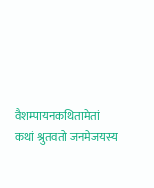वैशम्पायनकथितामेतां कथां श्रुतवतो जनमेजयस्य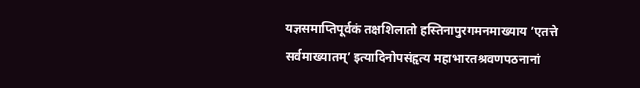यज्ञसमाप्तिपूर्वकं तक्षशिलातो हस्तिनापुरगमनमाख्याय ’एतत्ते सर्वमाख्यातम्’ इत्यादिनोपसंहृत्य महाभारतश्रवणपठनानां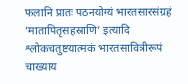फलानि प्रातः पठनयोग्यं भारतसारसंग्रहं ’मातापितृसहस्राणि’ इत्यादि श्लोकचतुष्टयात्मकं भारतसावित्रीरूपं चाख्याय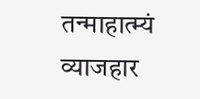तन्माहात्म्यं व्याजहार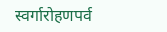स्वर्गारोहणपर्व